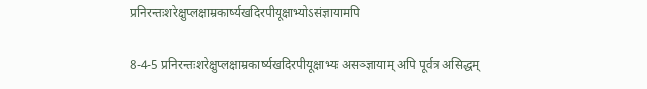प्रनिरन्तःशरेक्षुप्लक्षाम्रकार्ष्यखदिरपीयूक्षाभ्योऽसंज्ञायामपि

8-4-5 प्रनिरन्तःशरेक्षुप्लक्षाम्रकार्ष्यखदिरपीयूक्षाभ्यः असञ्ज्ञायाम् अपि पूर्वत्र असिद्धम्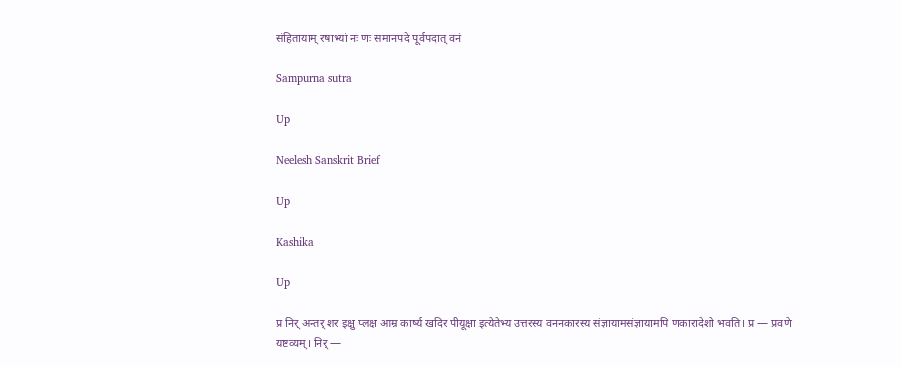संहितायाम् रषाभ्यां नः णः समानपदे पूर्वपदात् वनं

Sampurna sutra

Up

Neelesh Sanskrit Brief

Up

Kashika

Up

प्र निर् अन्तर् शर इक्षु प्लक्ष आम्र कार्ष्य खदिर पीयूक्षा इत्येतेभ्य उत्तरस्य वननकारस्य संज्ञायामसंज्ञायामपि णकारादेशो भवति। प्र — प्रवणे यष्टव्यम्। निर् —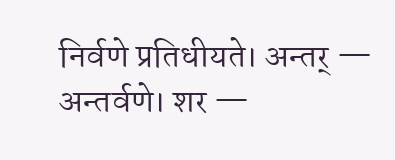निर्वणे प्रतिधीयते। अन्तर् — अन्तर्वणे। शर —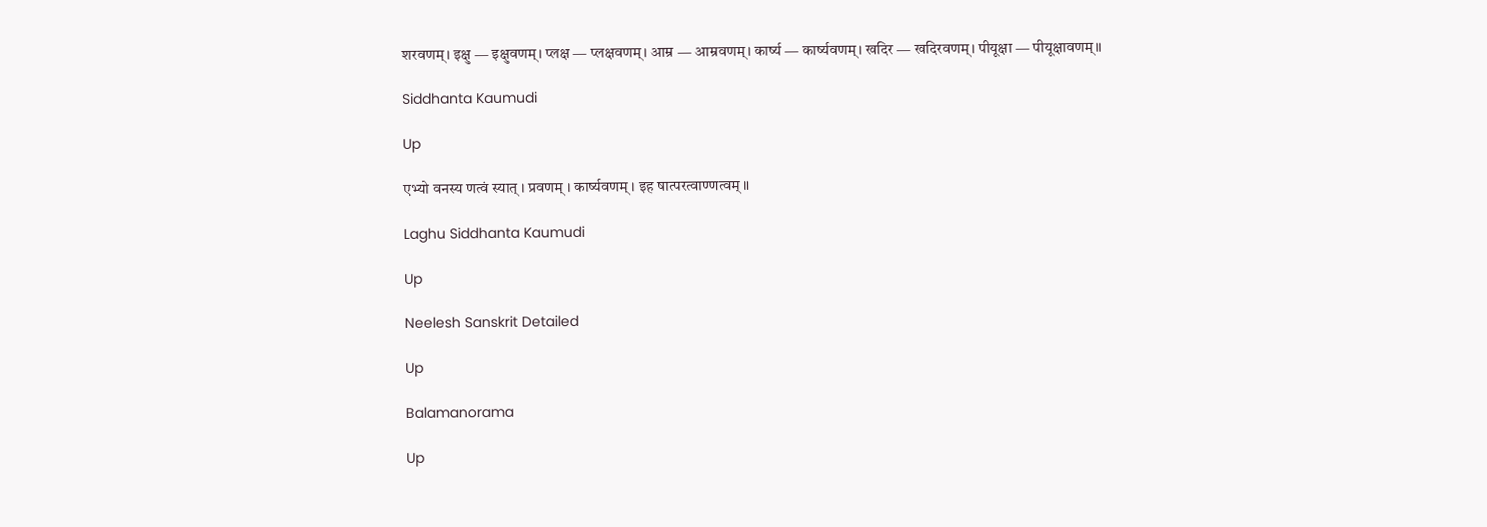शरवणम्। इक्षु — इक्षुवणम्। प्लक्ष — प्लक्षवणम्। आम्र — आम्रवणम्। कार्ष्य — कार्ष्यवणम्। खदिर — खदिरवणम्। पीयूक्षा — पीयूक्षावणम्॥

Siddhanta Kaumudi

Up

एभ्यो वनस्य णत्वं स्यात् । प्रवणम् । कार्ष्यवणम् । इह षात्परत्वाण्णत्वम् ॥

Laghu Siddhanta Kaumudi

Up

Neelesh Sanskrit Detailed

Up

Balamanorama

Up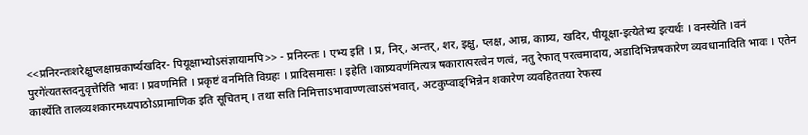<<प्रनिरन्तःशरेक्षुप्लक्षाम्रकार्ष्यखदिर- पियूक्षाभ्योऽसंज्ञायामपि>> - प्रनिरन्तः । एभ्य इति । प्र, निर्, अन्तर्, शर, इक्षु, प्लक्ष, आम्र, काष्र्य, खदिर, पीयूक्षा-इत्येतेभ्य इत्यर्थः । वनस्येति ।वनं पुरगे॑त्यतस्तदनुवृत्तेरिति भावः । प्रवणमिति । प्रकृष्टं वनमिति विग्रहः । प्रादिसमासः । इहेति ।काष्र्यवण॑मित्यत्र षकारात्परत्वेन णत्वं, नतु रेफात् परत्वमादाय, अडादिभिन्नषकारेण व्यवधानादिति भावः । एतेन कार्श्येति तालव्यशकारमध्यपाठोऽप्रामाणिक इति सूचितम् । तथा सति निमित्ताऽभावाण्णत्वाऽसंभवात्, अटकुप्वाङ्भिन्नेन शकारेण व्यवहिततया रेफस्य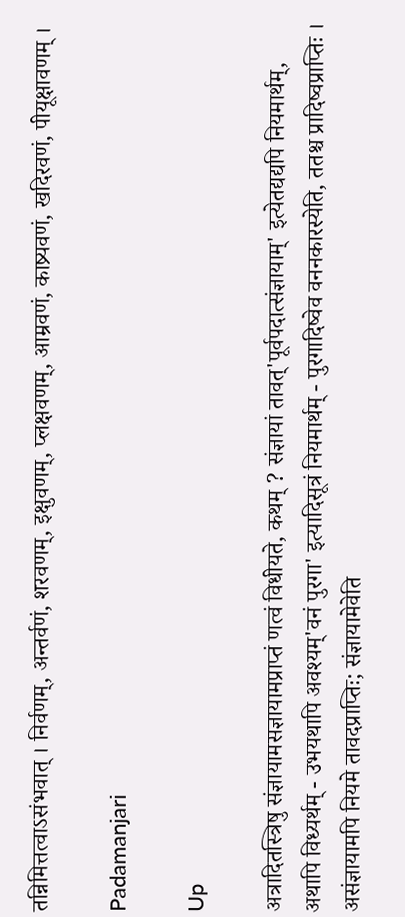तन्निमित्तत्वाऽसंभवात् । निर्वणम्, अन्तर्वणं, शरवणम्, इक्षुवणम्, प्लक्षवणम्, आम्रवणं, काष्र्यवणं, खदिरवणं, पीयूक्षावणम् ।

Padamanjari

Up

अत्रादितस्त्रिषु संज्ञायामसज्ञायामप्राप्तं णत्वं विधीयते, कथम् ? संज्ञायां तावत्'पूर्वपदात्संज्ञायाम्' इत्येतद्यद्यपि नियमार्थम्, अथापि विध्यर्थम् - उभयथापि अवश्यम्'वनं पुरगा' इत्यादिसूत्रं नियमार्थम् - पुरगादिष्वेव वननकारस्येति, ततश्च प्रादिष्वप्राप्तिः । असंज्ञायामपि नियमे तावदप्राप्तिः; संज्ञायामेवेति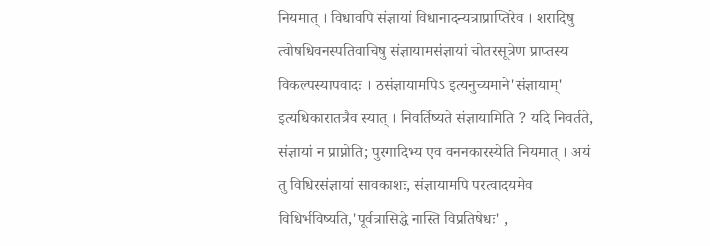नियमात् । विधावपि संज्ञायां विधानादन्यत्राप्राप्तिरेव । शरादिषु त्वोषधिवनस्पतिवाचिषु संज्ञायामसंज्ञायां चोतरसूत्रेण प्राप्तस्य विकल्पस्यापवादः । ठसंज्ञायामपिऽ इत्यनुच्यमाने'संज्ञायाम्' इत्यधिकारातत्रैव स्यात् । निवर्तिष्यते संज्ञायामिति ? यदि निवर्तते, संज्ञायां न प्राप्नोति; पुरगादिभ्य एव वननकारस्येति नियमात् । अयं तु विधिरसंज्ञायां सावकाशः, संज्ञायामपि परत्वादयमेव विधिर्भविष्यति,'पूर्वत्रासिद्धे नास्ति विप्रतिषेधः' ,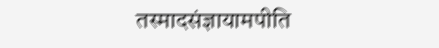तस्मादसंज्ञायामपीति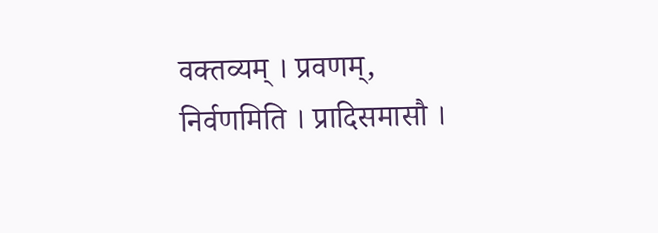वक्तव्यम् । प्रवणम्, निर्वणमिति । प्रादिसमासौ ।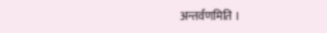अन्तर्वणमिति ।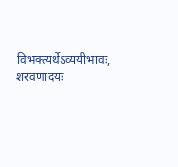विभक्त्यर्थेऽव्ययीभावः, शरवणादयः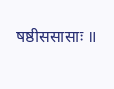षष्ठीससासाः ॥